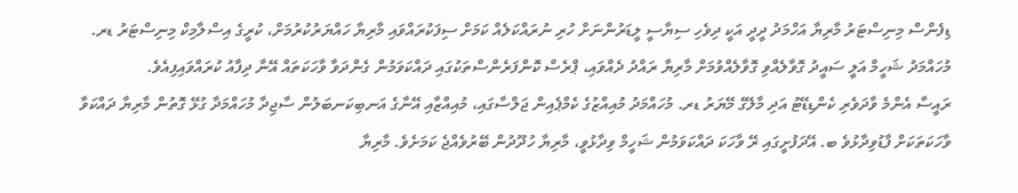ޑިފެންސް މިނިސްޓަރު މާރިޔާ އަހްމަދު ދީދީ އަކީ ދިވެހި ސިޔާސީ ލީޑަރުންނަށް ހުރި ނުރައްކަލެއް ކަމަށް ސިފަކުރައްވައި މާރިޔާ ހައްޔަރުކުރުމަށް، ކުރީގެ އިސްލާމިކް މިނިސްޓަރު ޑރ. މުހައްމަދު ޝަހީމް އަލީ ސައީދު ގޮވާލެއްވި ގޮވާލެއްވުމަށް މާރިޔާ ރައްދު ދެއްވައި، ޕްރެސް ކޮންފަރެންސްތަކުގައި ދައްކަވަމުން ގެންދަވާ ވާހަކަތައް އޭނާ ދިފާއު ކުރައްވައިފިއެވެ.
ރައީސާ އެންމެ ވާދަވެރި ކެންޑިޑޭޓު އަދި މާލޭގެ މޭޔަރު ޑރ. މުހައްމަދު މުއިއްޒުގެ ކެމްޕެއިން ޖަލްސާގައި، މުއިއްޒާއި އޭނާގެ އަނބިކަނބަލުން ސާޖިދާ މުހައްމަދާ ގުޅޭ ގޮތުން މާރިޔާ ދައްކަވާ ވާހަކަތަކަށް ފާޑުވިދާޅުވެ ބ. އޭދަފުށީގައި ރޭ ވާހަކަ ދައްކަވަމުން ޝަހީމް ވިދާޅުވީ، މާރިޔާ ހުދޫދުން ބޭރުވެއްޖެ ކަމަށެވެ. މާރިޔާ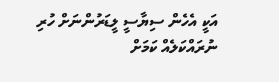އަކީ އެހެން ސިޔާސީ ލީޑަރުންނަށް ހުރި ނުރައްކަލެއް ކަމަށް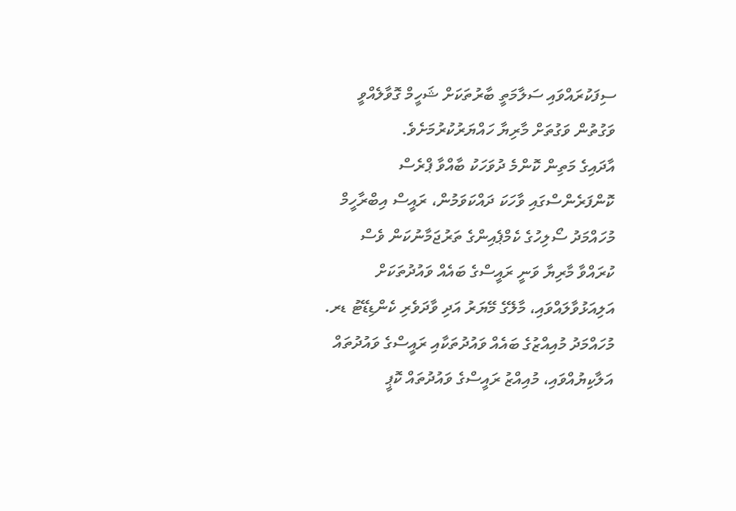ސިފަކުރައްވައި ސަލާމަތީ ބާރުތަކަށް ޝަހީމް ގޮވާލެއްވީ ވަގުތުން ވަގުތަށް މާރިޔާ ހައްޔަރުކުރުމަށެވެ.
އާދައިގެ މަތިން ކޮންމެ ދުވަހަކު ބާއްވާ ޕްރެސް ކޮންފަރެންސްގައި ވާހަކަ ދައްކަވަމުން، ރައީސް އިބްރާހީމް މުހައްމަދު ސޯލިހުގެ ކެމްޕެއިންގެ ތަރުޖަމާނުކަން ވެސް ކުރައްވާ މާރިޔާ ވަނީ ރައީސްގެ ބައެއް ވައުދުތަކަށް އަލިއަޅުވާލައްވައި، މާލޭގެ މޭޔަރު އަދި ވާދަވެރި ކެންޑިޑޭޓު ޑރ. މުހައްމަދު މުއިއްޒުގެ ބައެއް ވައުދުތަކާއި ރައީސްގެ ވައުދުތައް އަލާކިޔުއްވައި، މުއިއްޒު ރައީސްގެ ވައުދުތައް ކޮޕީ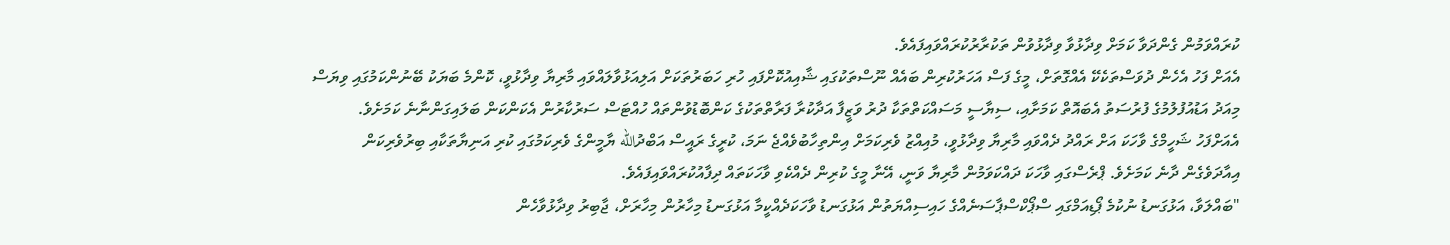ކުރައްވަމުން ގެންދަވާ ކަމަށް ވިދާޅުވާ ވިދާޅުވުން ތަކުރާރުކުރައްވައިފައެވެ.
އެއަށް ފަހު އެހެން ދުވަސްތަކެކޭ އެއްގޮތަށް، މީގެ ފަސް އަހަރުކުރިން ބައެއް ނޫސްތަކުގައި ޝާއިއުކޮށްފައި ހުރި ހަބަރުތަކަށް އަލިއަޅުވާލައްވައި މާރިޔާ ވިދާޅުވީ، ކޮންމެ ބަޔަކު ބޭނުންކަމުގައި ވިޔަސް މިއަދު އަޑުއުފުލުމުގެ ފުރުސަތު އެބައޮތް ކަމަށާއި، ސިޔާސީ މަސައްކަތްތަކާ ދުރު ވަޒީފާ އަދާކުރާ ފަރާތްތަކުގެ ކަންބޮޑުވުންތައް ހުއްޓަސް ސަރުކާރުން އެކަންކަން ބަލައިގަންނާނެ ކަމަށެވެ.
އެއަށްފަހު ޝަހީމްގެ ވާހަކަ އަށް ރައްދު ދެއްވައި މާރިޔާ ވިދާޅުވީ، މުއިއްޒު ވެރިކަމަށް އިންތިހާބުވެއްޖެ ނަމަ، ކުރީގެ ރައީސް އަބްދުالله ޔާމީންގެ ވެރިކަމުގައި ކުރި އަނިޔާތަކާއި ބިރުވެރިކަން އިއާދަވެގެން ދާނެ ކަމަށެވެ. ޕްރެސްގައި ވާހަކަ ދައްކަވަމުން މާރިޔާ ވަނީ، އޭނާ މީގެ ކުރިން ދެއްކެވި ވާހަކަތައް ދިފާއުކުރައްވައިފައެވެ.
"ބައްލަވާ، އަޅުގަނޑު ނުކުމެ ޕޯޑިއަމްގައި ސްޕޯކްސްޕާސަނެއްގެ ހައިސިއްޔަތުން އަޅުގަނޑު ވާހަކަދެއްކީމާ އަޅުގަނޑު މިހާރުން މިހާރަށް، ޖާބިރު ވިދާޅުވާހެން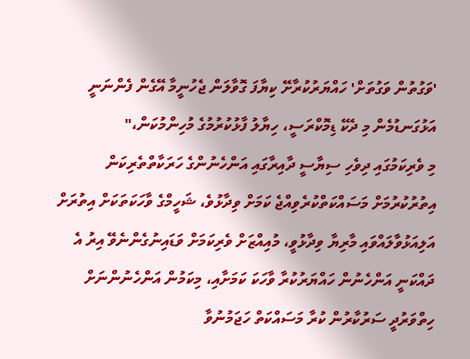'ވަގުތުން ވަގުތަށް' ހައްޔަރުކުރާށޭ ކިޔާފަ ގޮވާލަން ޖެހުނީމާ އޭގެން ފެންނަނީ އަޅުގަނޑުމެން މި ދެކޭ ޑިމޮކްރަސީ، ހިޔާލު ފާޅުކުރުމުގެ މުހިންމުކަން،"
މި ވެރިކަމުގައި ދިވެހި ސިޔާސީ ދާއިރާގައި އަންހެނުންގެ ހަރަކާތްތެރިކަން އިތުރުކުރުމަށް މަސައްކަތްކުރެވިއްޖެ ކަމަށް ވިދާޅުވެ، ޝަހީމްގެ ވާހަކަތަކަށް އިތުރަށް އަލިއަޅުވާލައްވައި މާރިޔާ ވިދާޅުވީ، މުއިއްޒަށް ވެރިކަމަށް ވަޑައިނުގެންނެވޭ އިރު އެ ދައްކަނީ އަންހެނުން ހައްޔަރުކުރާ ވާހަކަ ކަމަށާއި، މިކަމުން އަންހެނުންނަށް ހިތްވަރުދީ ސަރުކާރުން ކުރާ މަސައްކަތް ހަޖަމުނުވާ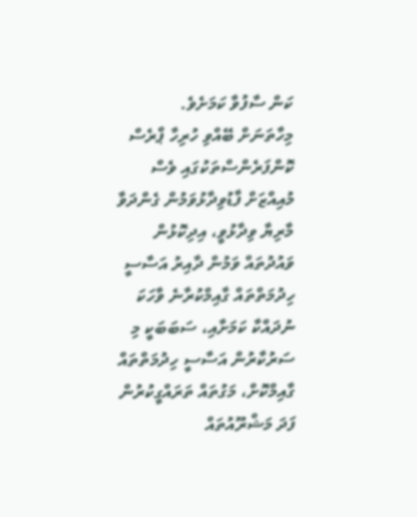ކަން ސާފުވާ ކަމަށެވެ.
މިހާތަނަށް ބޭއްވި ހުރިހާ ޕްރެސް ކޮންފަރެންސްތަކުގައި ވެސް މުއިއްޒަށް ފާޑުވިދާޅުވަމުން ގެންދަވާ މާރިޔާ ވިދާޅުވީ، އިދިކޮޅުން ވައުދުތައް ވަމުން ދާއިރު އަސާސީ ހިދުމަތްތައް ގާއިމްކުރާނެ ވާހަކަ ނުދައްކާ ކަމަށާއި، ސަބަބަކީ މި ސަރުކާރުން އަސާސީ ހިދުމަތްތައް ގާއިމްކޮށް، މަގުތައް ތަރައްގީކުރުން ފަދަ މަޝްރޫއުތައް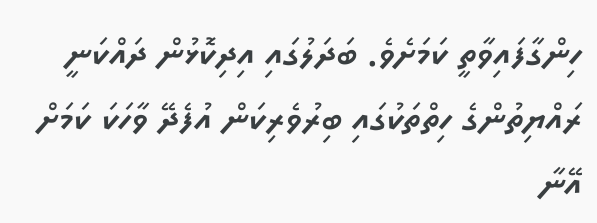ހިންގާފައިވާތީ ކަމަށެވެ. ބަދަލުގައި އިދިކޮޅުން ދައްކަނީ ރައްޔިތުންގެ ހިތްތަކުގައި ބިރުވެރިކަން އުފެދޭ ވާހަކަ ކަމަށް އޭނާ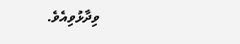ވިދާޅުވިއެވެ.